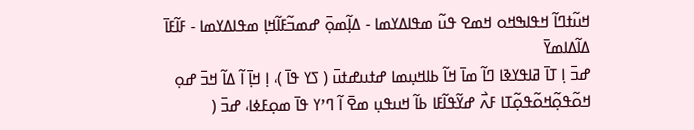ߞߎ߬ߙߣߊ߬ ߞߟߊߒߞߋ ߞߘߐ ߟߎ߬ ߘߟߊߡߌߘߊ - ߡߊ߲߬ߘߋ߲߫ ߝߘߏ߬ߓߊ߬ߞߊ߲ ߘߟߊߡߌߘߊ - ߓߊ߬ߓߊ߫ ߡߊ߬ߡߊߘߌ߫
ߝߏ߫ ߊ߲ ߠߊ߫ ߥߊߟߌߢߊ ߣߊ߬ ߘߊ߫ ߞߊ߬ ߕߊߞߎ߲ߘߊ ߝߙߎߝߙߎ߫ ( ߖߌ ߟߊ߫ )، ߊ߲ ߞߊ߲߫ ߊ߬ ߡߊ߬ ߞߏ߫ ߝߋ߲ ߞߋ߬ߟߋ߲߬ߞߋ߬ߟߋ߲߬ߠߊ ߓߍ߯ ߝߌ߬ߟߊ߬ߓߊ ߕߊ߬ ߞߎߟߎ߲ ߘߐ߫ ߊ߬ ߣߴߌ ߟߊ߫ ߘߋ߲ߓߦߊ، ߝߏ߫ (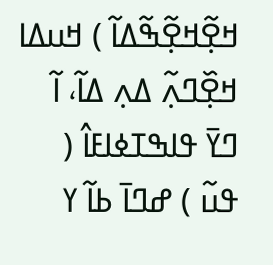ߞߐ߲߬ߞߐ߲߬ߒ߬ߡߊ߬ ) ߞߎߡߊ ߞߐ߲߰ߣߍ߲߬ ߡߍ߲ ߡߊ߬، ߊ߬ ߣߌ߫ ߟߊߒߠߦߊߓߊ߮ ( ߟߎ߬ ) ߝߣߊ߫ ߕߊ߬ ߌ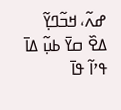ߝߍ߬، ߞߏ߬ߣߌ߲߬ ߡߐ߰ ߛߌ߫ ߕߎ߲߬ ߡߊ߫ ߟߴߊ߬ ߟߊ߫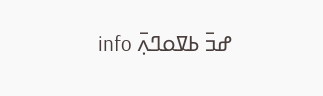ߝߏ߫ ߕߜߋߣߍ߲߫ info